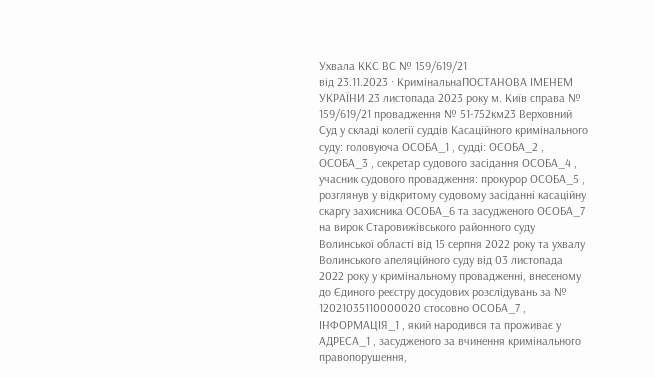Ухвала ККС ВС № 159/619/21
від 23.11.2023 · КримінальнаПОСТАНОВА ІМЕНЕМ УКРАЇНИ 23 листопада 2023 року м. Київ справа № 159/619/21 провадження № 51-752км23 Верховний Суд у складі колегії суддів Касаційного кримінального суду: головуюча ОСОБА_1 , судді: ОСОБА_2 , ОСОБА_3 , секретар судового засідання ОСОБА_4 , учасник судового провадження: прокурор ОСОБА_5 , розглянув у відкритому судовому засіданні касаційну скаргу захисника ОСОБА_6 та засудженого ОСОБА_7 на вирок Старовижівського районного суду Волинської області від 15 серпня 2022 року та ухвалу Волинського апеляційного суду від 03 листопада 2022 року у кримінальному провадженні, внесеному до Єдиного реєстру досудових розслідувань за № 12021035110000020 стосовно ОСОБА_7 , ІНФОРМАЦІЯ_1 , який народився та проживає у АДРЕСА_1 , засудженого за вчинення кримінального правопорушення,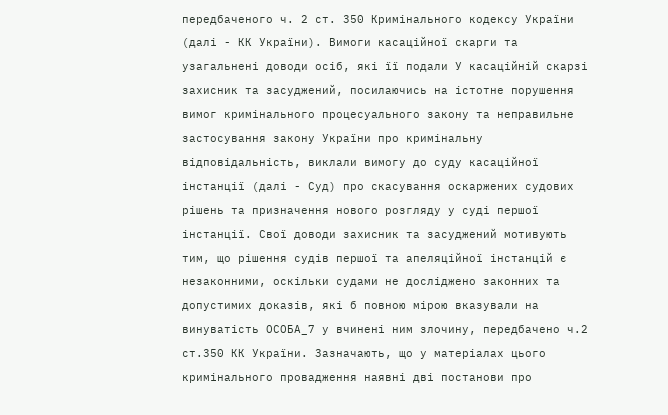передбаченого ч. 2 ст. 350 Кримінального кодексу України (далі - КК України). Вимоги касаційної скарги та узагальнені доводи осіб, які її подали У касаційній скарзі захисник та засуджений, посилаючись на істотне порушення вимог кримінального процесуального закону та неправильне застосування закону України про кримінальну відповідальність, виклали вимогу до суду касаційної інстанції (далі - Суд) про скасування оскаржених судових рішень та призначення нового розгляду у суді першої інстанції. Свої доводи захисник та засуджений мотивують тим, що рішення судів першої та апеляційної інстанцій є незаконними, оскільки судами не досліджено законних та допустимих доказів, які б повною мірою вказували на винуватість ОСОБА_7 у вчинені ним злочину, передбачено ч.2 ст.350 КК України. Зазначають, що у матеріалах цього кримінального провадження наявні дві постанови про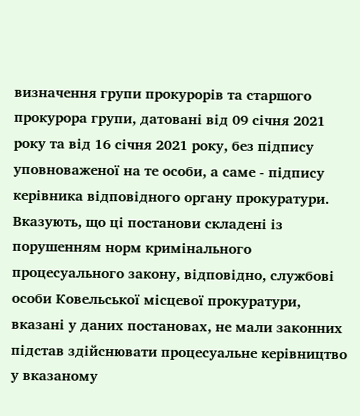визначення групи прокурорів та старшого прокурора групи, датовані від 09 січня 2021 року та від 16 січня 2021 року, без підпису уповноваженої на те особи, а саме - підпису керівника відповідного органу прокуратури. Вказують, що ці постанови складені із порушенням норм кримінального процесуального закону, відповідно, службові особи Ковельської місцевої прокуратури, вказані у даних постановах, не мали законних підстав здійснювати процесуальне керівництво у вказаному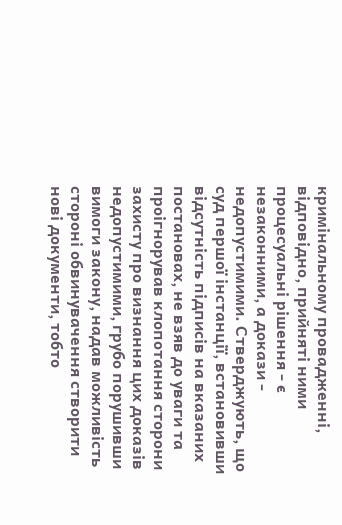кримінальному провадженні, відповідно, прийняті ними процесуальні рішення - є незаконними, а докази - недопустимими. Стверджують, що суд першої інстанції, встановивши відсутність підписів на вказаних постановах, не взяв до уваги та проігнорував клопотання сторони захисту про визнання цих доказів недопустимими, грубо порушивши вимоги закону, надав можливість стороні обвинувачення створити нові документи, тобто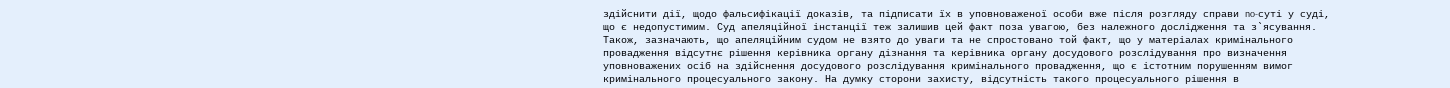здійснити дії, щодо фальсифікації доказів, та підписати їх в уповноваженої особи вже після розгляду справи no-суті у суді, що є недопустимим. Суд апеляційної інстанції теж залишив цей факт поза увагою, без належного дослідження та з`ясування. Також, зазначають, що апеляційним судом не взято до уваги та не спростовано той факт, що у матеріалах кримінального провадження відсутнє рішення керівника органу дізнання та керівника органу досудового розслідування про визначення уповноважених осіб на здійснення досудового розслідування кримінального провадження, що є істотним порушенням вимог кримінального процесуального закону. На думку сторони захисту, відсутність такого процесуального рішення в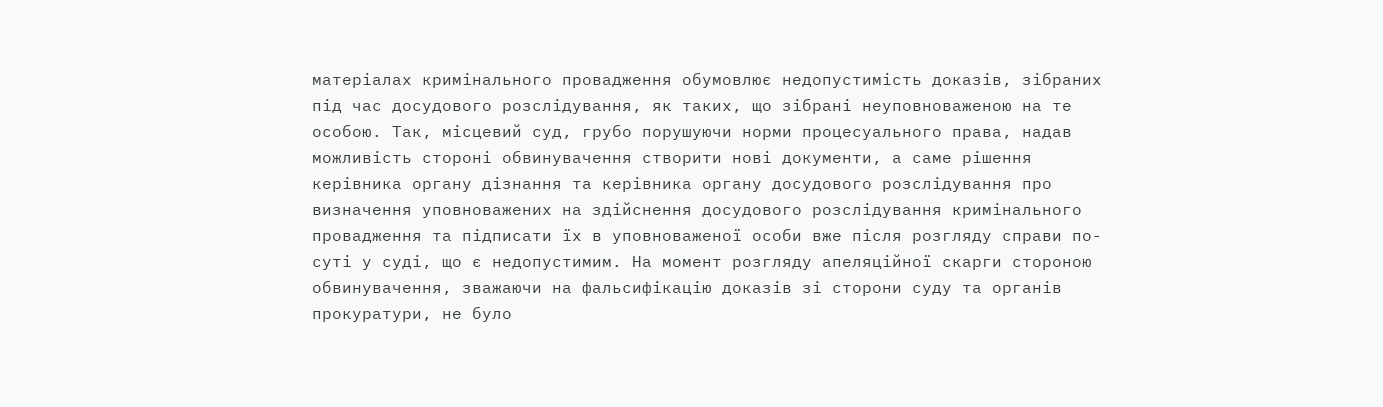матеріалах кримінального провадження обумовлює недопустимість доказів, зібраних під час досудового розслідування, як таких, що зібрані неуповноваженою на те особою. Так, місцевий суд, грубо порушуючи норми процесуального права, надав можливість стороні обвинувачення створити нові документи, а саме рішення керівника органу дізнання та керівника органу досудового розслідування про визначення уповноважених на здійснення досудового розслідування кримінального провадження та підписати їх в уповноваженої особи вже після розгляду справи по-суті у суді, що є недопустимим. На момент розгляду апеляційної скарги стороною обвинувачення, зважаючи на фальсифікацію доказів зі сторони суду та органів прокуратури, не було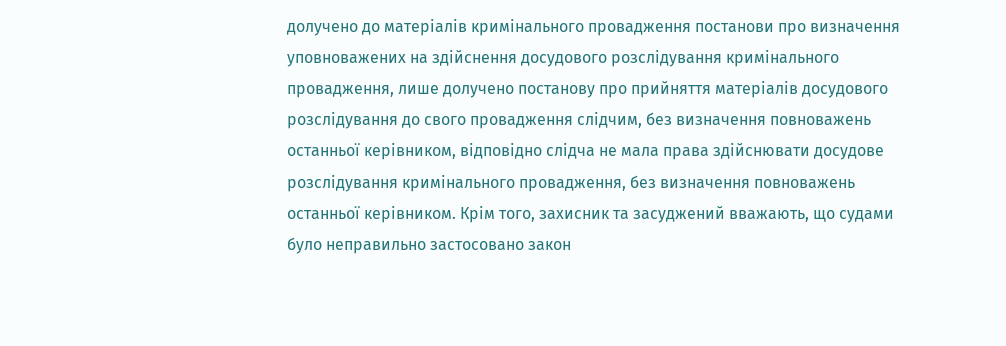долучено до матеріалів кримінального провадження постанови про визначення уповноважених на здійснення досудового розслідування кримінального провадження, лише долучено постанову про прийняття матеріалів досудового розслідування до свого провадження слідчим, без визначення повноважень останньої керівником, відповідно слідча не мала права здійснювати досудове розслідування кримінального провадження, без визначення повноважень останньої керівником. Крім того, захисник та засуджений вважають, що судами було неправильно застосовано закон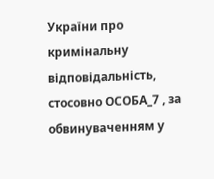України про кримінальну відповідальність, стосовно ОСОБА_7 , за обвинуваченням у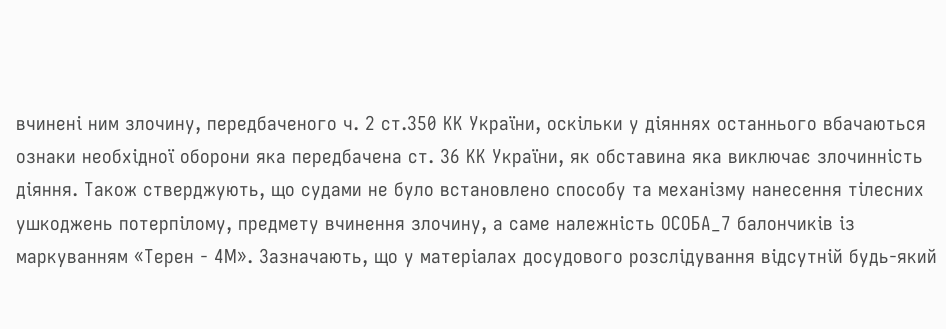вчинені ним злочину, передбаченого ч. 2 ст.350 КК України, оскільки у діяннях останнього вбачаються ознаки необхідної оборони яка передбачена ст. 36 КК України, як обставина яка виключає злочинність діяння. Також стверджують, що судами не було встановлено способу та механізму нанесення тілесних ушкоджень потерпілому, предмету вчинення злочину, а саме належність ОСОБА_7 балончиків із маркуванням «Терен - 4М». Зазначають, що у матеріалах досудового розслідування відсутній будь-який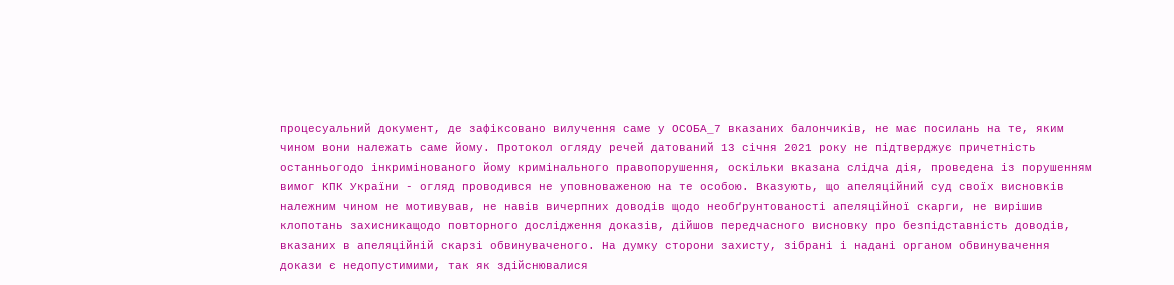процесуальний документ, де зафіксовано вилучення саме у ОСОБА_7 вказаних балончиків, не має посилань на те, яким чином вони належать саме йому. Протокол огляду речей датований 13 січня 2021 року не підтверджує причетність останньогодо інкримінованого йому кримінального правопорушення, оскільки вказана слідча дія, проведена із порушенням вимог КПК України - огляд проводився не уповноваженою на те особою. Вказують, що апеляційний суд своїх висновків належним чином не мотивував, не навів вичерпних доводів щодо необґрунтованості апеляційної скарги, не вирішив клопотань захисникащодо повторного дослідження доказів, дійшов передчасного висновку про безпідставність доводів, вказаних в апеляційній скарзі обвинуваченого. На думку сторони захисту, зібрані і надані органом обвинувачення докази є недопустимими, так як здійснювалися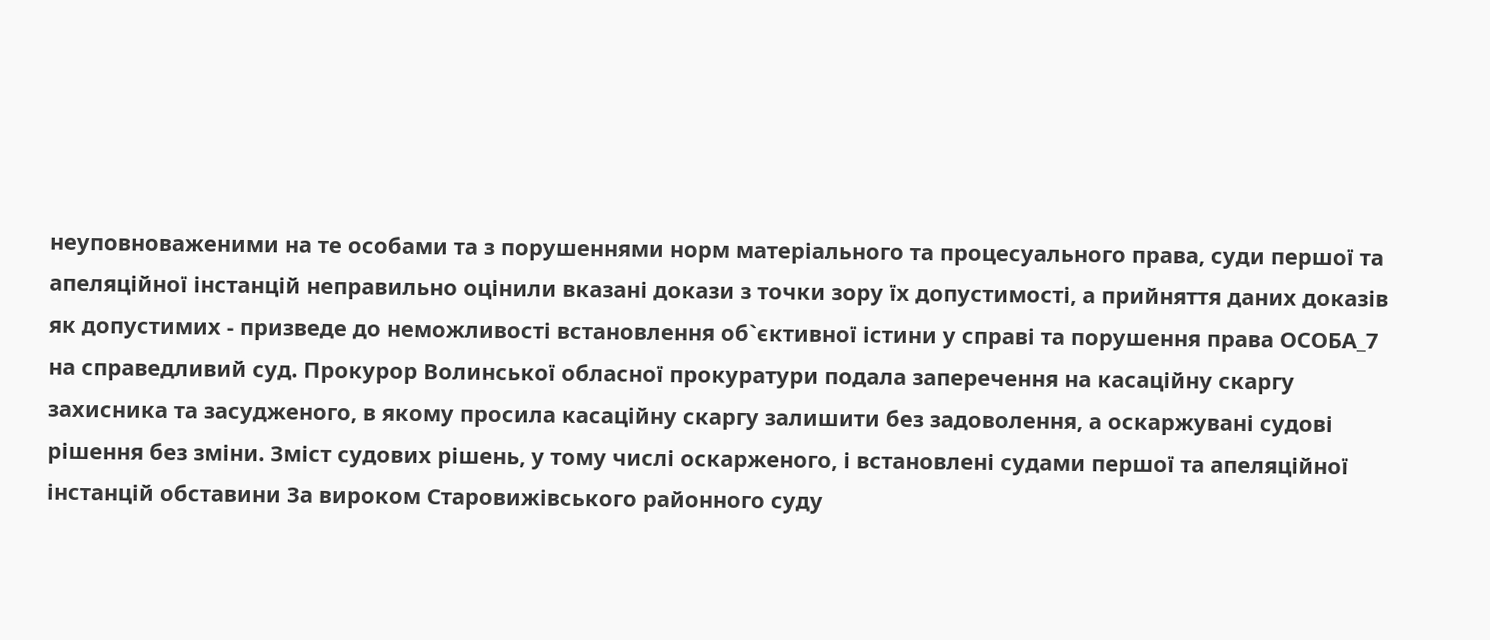неуповноваженими на те особами та з порушеннями норм матеріального та процесуального права, суди першої та апеляційної інстанцій неправильно оцінили вказані докази з точки зору їх допустимості, а прийняття даних доказів як допустимих - призведе до неможливості встановлення об`єктивної істини у справі та порушення права ОСОБА_7 на справедливий суд. Прокурор Волинської обласної прокуратури подала заперечення на касаційну скаргу захисника та засудженого, в якому просила касаційну скаргу залишити без задоволення, а оскаржувані судові рішення без зміни. Зміст судових рішень, у тому числі оскарженого, і встановлені судами першої та апеляційної інстанцій обставини За вироком Старовижівського районного суду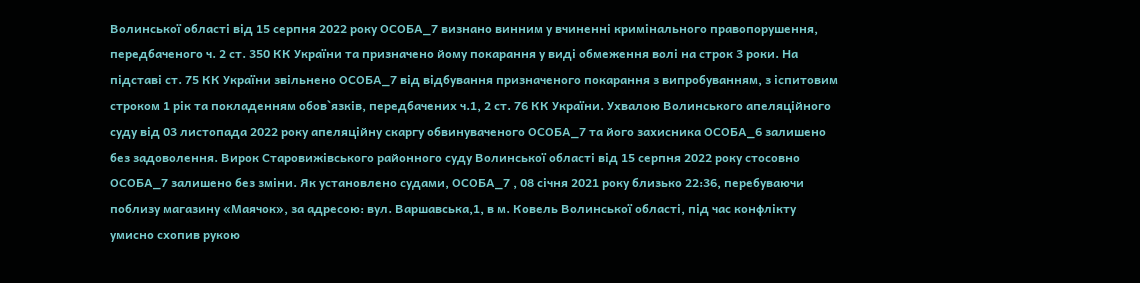Волинської області від 15 серпня 2022 року ОСОБА_7 визнано винним у вчиненні кримінального правопорушення, передбаченого ч. 2 ст. 350 КК України та призначено йому покарання у виді обмеження волі на строк 3 роки. На підставі ст. 75 КК України звільнено ОСОБА_7 від відбування призначеного покарання з випробуванням, з іспитовим строком 1 рік та покладенням обов`язків, передбачених ч.1, 2 ст. 76 КК України. Ухвалою Волинського апеляційного суду від 03 листопада 2022 року апеляційну скаргу обвинуваченого ОСОБА_7 та його захисника ОСОБА_6 залишено без задоволення. Вирок Старовижівського районного суду Волинської області від 15 серпня 2022 року стосовно ОСОБА_7 залишено без зміни. Як установлено судами, ОСОБА_7 , 08 січня 2021 року близько 22:36, перебуваючи поблизу магазину «Маячок», за адресою: вул. Варшавська,1, в м. Ковель Волинської області, під час конфлікту умисно схопив рукою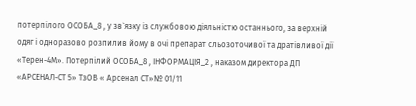потерпілого ОСОБА_8 , у зв`язку із службовою діяльністю останнього, за верхній одяг і одноразово розпилив йому в очі препарат сльозоточивої та дратівливої дії «Терен-4М». Потерпілий ОСОБА_8 , ІНФОРМАЦІЯ_2 , наказом директора ДП «АРСЕНАЛ-СТ 5» ТзОВ « Арсенал СТ»№ 01/11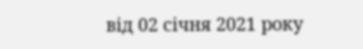від 02 січня 2021 року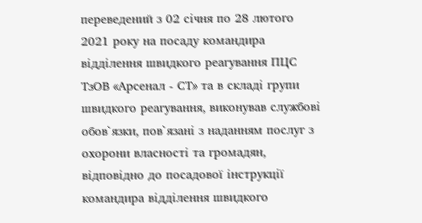переведений з 02 січня по 28 лютого 2021 року на посаду командира відділення швидкого реагування ПЦС ТзОВ «Арсенал - СТ» та в складі групи швидкого реагування, виконував службові обов`язки, пов`язані з наданням послуг з охорони власності та громадян, відповідно до посадової інструкції командира відділення швидкого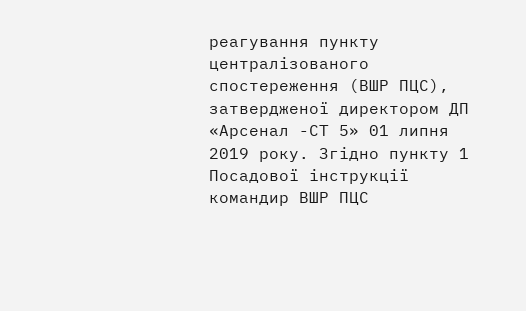реагування пункту централізованого спостереження (ВШР ПЦС), затвердженої директором ДП «Арсенал -СТ 5» 01 липня 2019 року. Згідно пункту 1 Посадової інструкції командир ВШР ПЦС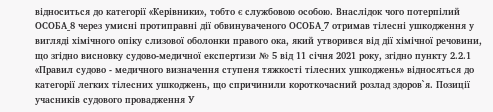відноситься до категорії «Керівники», тобто є службовою особою. Внаслідок чого потерпілий ОСОБА_8 через умисні протиправні дії обвинуваченого ОСОБА_7 отримав тілесні ушкодження у вигляді хімічного опіку слизової оболонки правого ока, який утворився від дії хімічної речовини, що згідно висновку судово-медичної експертизи № 5 від 11 січня 2021 року, згідно пункту 2.2.1 «Правил судово - медичного визначення ступеня тяжкості тілесних ушкоджень» відносяться до категорії легких тілесних ушкоджень, що спричинили короткочасний розлад здоров`я. Позиції учасників судового провадження У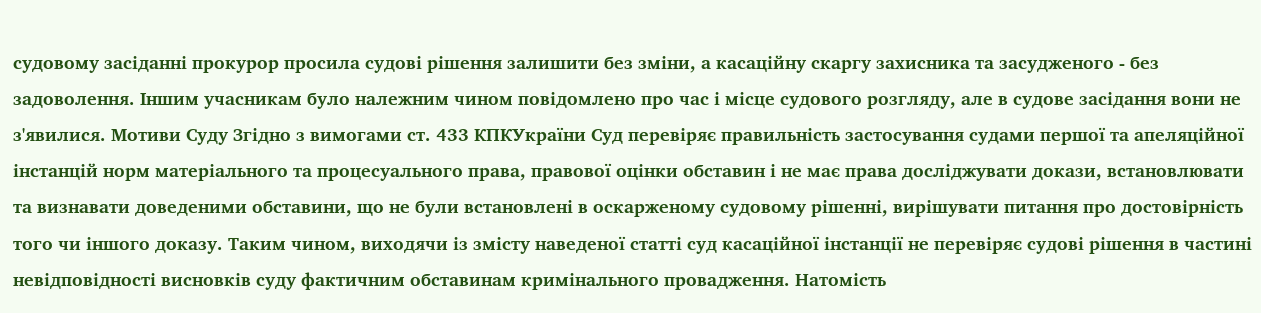судовому засіданні прокурор просила судові рішення залишити без зміни, а касаційну скаргу захисника та засудженого - без задоволення. Іншим учасникам було належним чином повідомлено про час і місце судового розгляду, але в судове засідання вони не з'явилися. Мотиви Суду Згідно з вимогами ст. 433 КПКУкраїни Суд перевіряє правильність застосування судами першої та апеляційної інстанцій норм матеріального та процесуального права, правової оцінки обставин і не має права досліджувати докази, встановлювати та визнавати доведеними обставини, що не були встановлені в оскарженому судовому рішенні, вирішувати питання про достовірність того чи іншого доказу. Таким чином, виходячи із змісту наведеної статті суд касаційної інстанції не перевіряє судові рішення в частині невідповідності висновків суду фактичним обставинам кримінального провадження. Натомість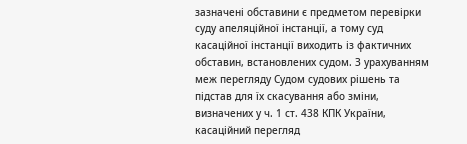зазначені обставини є предметом перевірки суду апеляційної інстанції, а тому суд касаційної інстанції виходить із фактичних обставин, встановлених судом. З урахуванням меж перегляду Судом судових рішень та підстав для їх скасування або зміни, визначених у ч. 1 ст. 438 КПК України, касаційний перегляд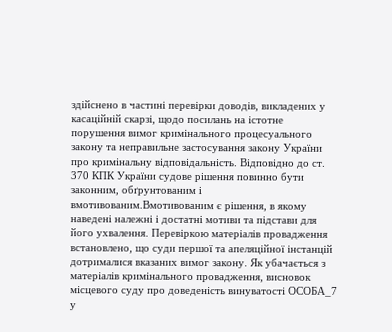здійснено в частині перевірки доводів, викладених у касаційній скарзі, щодо посилань на істотне порушення вимог кримінального процесуального закону та неправильне застосування закону України про кримінальну відповідальність. Відповідно до ст. 370 КПК України судове рішення повинно бути законним, обґрунтованим і вмотивованим.Вмотивованим є рішення, в якому наведені належні і достатні мотиви та підстави для його ухвалення. Перевіркою матеріалів провадження встановлено, що суди першої та апеляційної інстанцій дотрималися вказаних вимог закону. Як убачається з матеріалів кримінального провадження, висновок місцевого суду про доведеність винуватості ОСОБА_7 у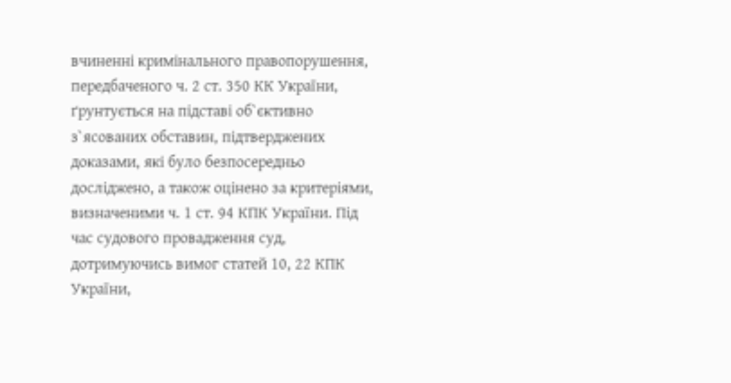вчиненні кримінального правопорушення, передбаченого ч. 2 ст. 350 КК України, ґрунтується на підставі об`єктивно з`ясованих обставин, підтверджених доказами, які було безпосередньо досліджено, а також оцінено за критеріями, визначеними ч. 1 ст. 94 КПК України. Під час судового провадження суд, дотримуючись вимог статей 10, 22 КПК України,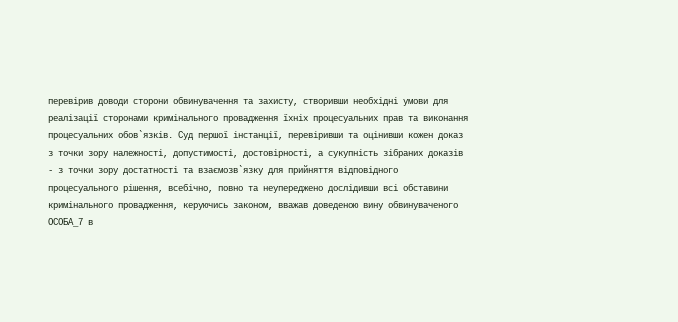перевірив доводи сторони обвинувачення та захисту, створивши необхідні умови для реалізації сторонами кримінального провадження їхніх процесуальних прав та виконання процесуальних обов`язків. Суд першої інстанції, перевіривши та оцінивши кожен доказ з точки зору належності, допустимості, достовірності, а сукупність зібраних доказів - з точки зору достатності та взаємозв`язку для прийняття відповідного процесуального рішення, всебічно, повно та неупереджено дослідивши всі обставини кримінального провадження, керуючись законом, вважав доведеною вину обвинуваченого ОСОБА_7 в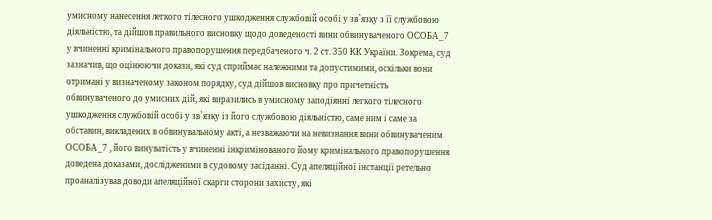умисному нанесення легкого тілесного ушкодження службовій особі у зв`язку з її службовою діяльністю, та дійшов правильного висновку щодо доведеності вини обвинуваченого ОСОБА_7 у вчиненні кримінального правопорушення передбаченого ч. 2 ст. 350 КК України. Зокрема, суд зазначив, що оцінюючи докази, які суд сприймає належними та допустимими, оскільки вони отримані у визначеному законом порядку, суд дійшов висновку про причетність обвинуваченого до умисних дій, які виразились в умисному заподіянні легкого тілесного ушкодження службовій особі у зв`язку із його службовою діяльністю, саме ним і саме за обставин, викладених в обвинувальному акті, а незважаючи на невизнання вини обвинуваченим ОСОБА_7 , його винуватість у вчиненні інкримінованого йому кримінального правопорушення доведена доказами, дослідженими в судовому засіданні. Суд апеляційної інстанції ретельно проаналізував доводи апеляційної скарги сторони захисту, які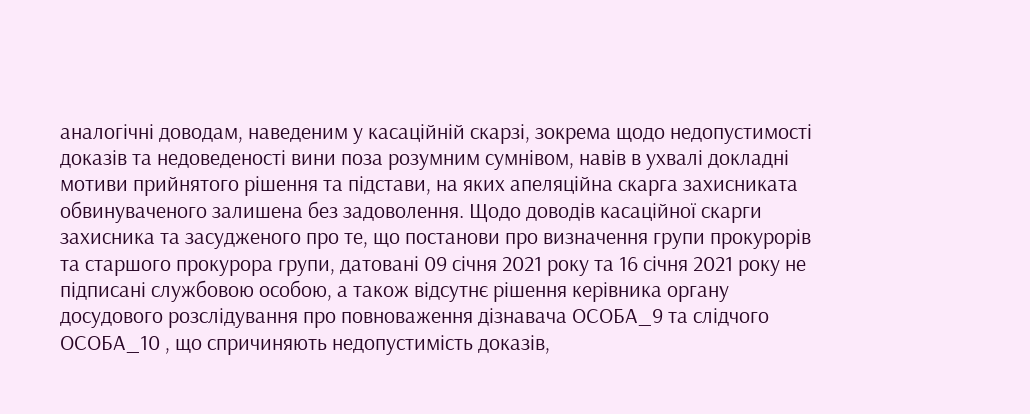аналогічні доводам, наведеним у касаційній скарзі, зокрема щодо недопустимості доказів та недоведеності вини поза розумним сумнівом, навів в ухвалі докладні мотиви прийнятого рішення та підстави, на яких апеляційна скарга захисниката обвинуваченого залишена без задоволення. Щодо доводів касаційної скарги захисника та засудженого про те, що постанови про визначення групи прокурорів та старшого прокурора групи, датовані 09 січня 2021 року та 16 січня 2021 року не підписані службовою особою, а також відсутнє рішення керівника органу досудового розслідування про повноваження дізнавача ОСОБА_9 та слідчого ОСОБА_10 , що спричиняють недопустимість доказів,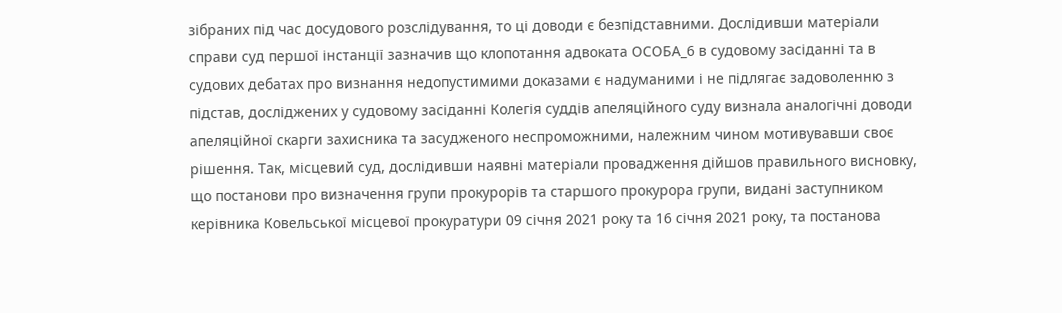зібраних під час досудового розслідування, то ці доводи є безпідставними. Дослідивши матеріали справи суд першої інстанції зазначив що клопотання адвоката ОСОБА_6 в судовому засіданні та в судових дебатах про визнання недопустимими доказами є надуманими і не підлягає задоволенню з підстав, досліджених у судовому засіданні Колегія суддів апеляційного суду визнала аналогічні доводи апеляційної скарги захисника та засудженого неспроможними, належним чином мотивувавши своє рішення. Так, місцевий суд, дослідивши наявні матеріали провадження дійшов правильного висновку, що постанови про визначення групи прокурорів та старшого прокурора групи, видані заступником керівника Ковельської місцевої прокуратури 09 січня 2021 року та 16 січня 2021 року, та постанова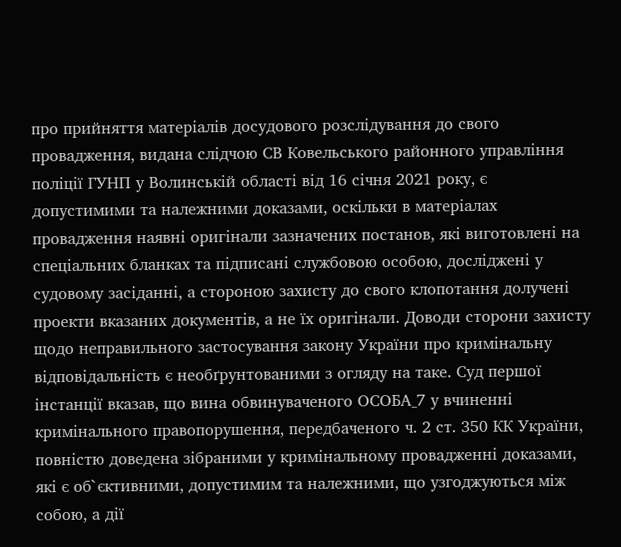про прийняття матеріалів досудового розслідування до свого провадження, видана слідчою СВ Ковельського районного управління поліції ГУНП у Волинській області від 16 січня 2021 року, є допустимими та належними доказами, оскільки в матеріалах провадження наявні оригінали зазначених постанов, які виготовлені на спеціальних бланках та підписані службовою особою, досліджені у судовому засіданні, а стороною захисту до свого клопотання долучені проекти вказаних документів, а не їх оригінали. Доводи сторони захисту щодо неправильного застосування закону України про кримінальну відповідальність є необґрунтованими з огляду на таке. Суд першої інстанції вказав, що вина обвинуваченого ОСОБА_7 у вчиненні кримінального правопорушення, передбаченого ч. 2 ст. 350 КК України, повністю доведена зібраними у кримінальному провадженні доказами, які є об`єктивними, допустимим та належними, що узгоджуються між собою, а дії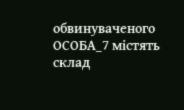обвинуваченого ОСОБА_7 містять склад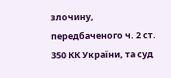злочину, передбаченого ч. 2 ст. 350 КК України, та суд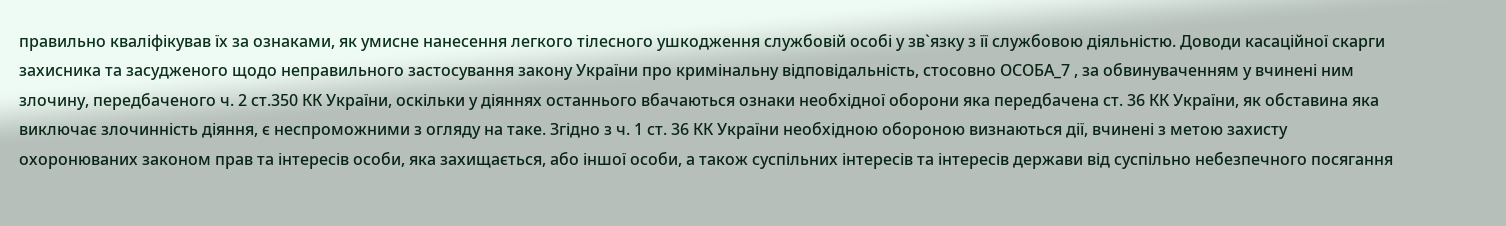правильно кваліфікував їх за ознаками, як умисне нанесення легкого тілесного ушкодження службовій особі у зв`язку з її службовою діяльністю. Доводи касаційної скарги захисника та засудженого щодо неправильного застосування закону України про кримінальну відповідальність, стосовно ОСОБА_7 , за обвинуваченням у вчинені ним злочину, передбаченого ч. 2 ст.350 КК України, оскільки у діяннях останнього вбачаються ознаки необхідної оборони яка передбачена ст. 36 КК України, як обставина яка виключає злочинність діяння, є неспроможними з огляду на таке. Згідно з ч. 1 ст. 36 КК України необхідною обороною визнаються дії, вчинені з метою захисту охоронюваних законом прав та інтересів особи, яка захищається, або іншої особи, а також суспільних інтересів та інтересів держави від суспільно небезпечного посягання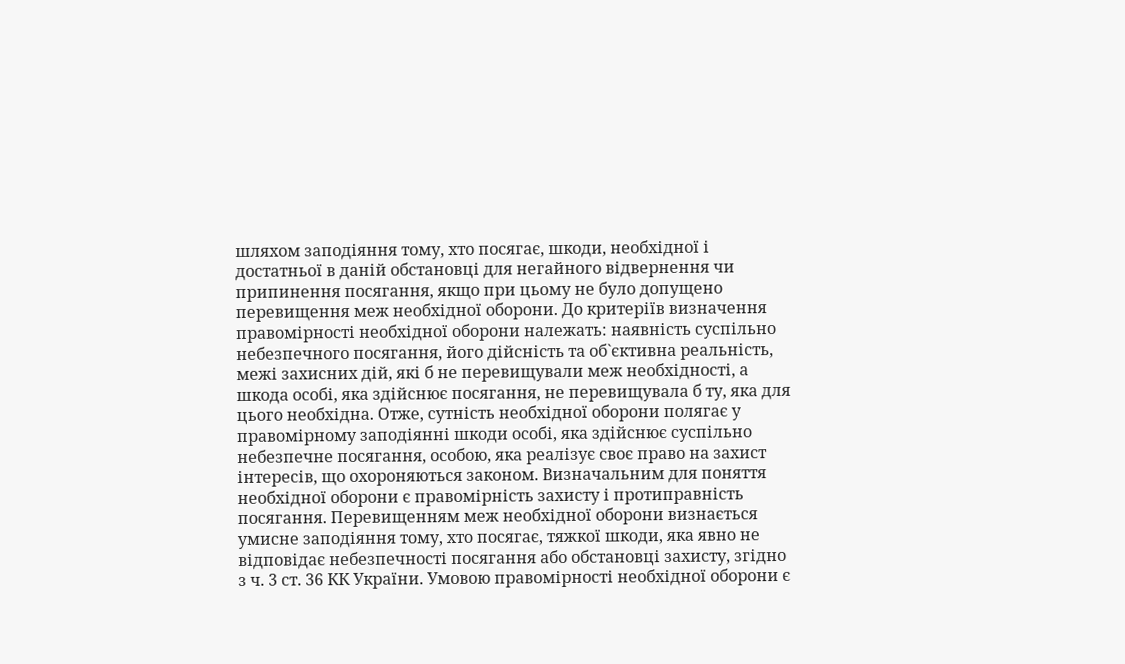шляхом заподіяння тому, хто посягає, шкоди, необхідної і достатньої в даній обстановці для негайного відвернення чи припинення посягання, якщо при цьому не було допущено перевищення меж необхідної оборони. До критеріїв визначення правомірності необхідної оборони належать: наявність суспільно небезпечного посягання, його дійсність та об`єктивна реальність, межі захисних дій, які б не перевищували меж необхідності, а шкода особі, яка здійснює посягання, не перевищувала б ту, яка для цього необхідна. Отже, сутність необхідної оборони полягає у правомірному заподіянні шкоди особі, яка здійснює суспільно небезпечне посягання, особою, яка реалізує своє право на захист інтересів, що охороняються законом. Визначальним для поняття необхідної оборони є правомірність захисту і протиправність посягання. Перевищенням меж необхідної оборони визнається умисне заподіяння тому, хто посягає, тяжкої шкоди, яка явно не відповідає небезпечності посягання або обстановці захисту, згідно з ч. 3 ст. 36 КК України. Умовою правомірності необхідної оборони є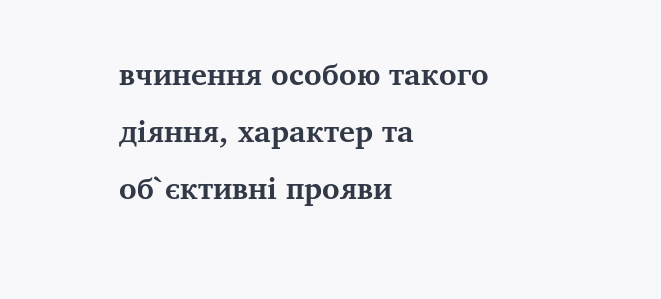вчинення особою такого діяння, характер та об`єктивні прояви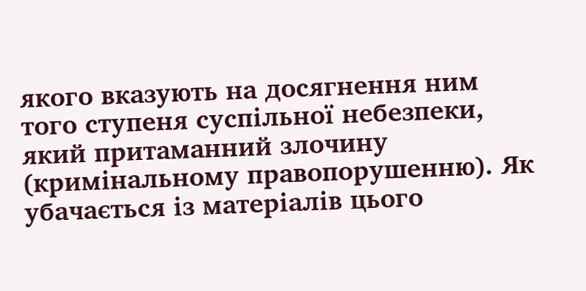якого вказують на досягнення ним того ступеня суспільної небезпеки, який притаманний злочину (кримінальному правопорушенню). Як убачається із матеріалів цього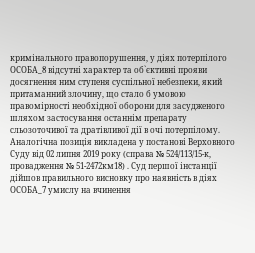кримінального правопорушення, у діях потерпілого ОСОБА_8 відсутні характер та об`єктивні прояви досягнення ним ступеня суспільної небезпеки, який притаманний злочину, що стало б умовою правомірності необхідної оборони для засудженого шляхом застосування останнім препарату сльозоточивої та дратівливої дії в очі потерпілому. Аналогічна позиція викладена у постанові Верховного Суду від 02 липня 2019 року (справа № 524/113/15-к, провадження № 51-2472км18) . Суд першої інстанції дійшов правильного висновку про наявність в діях ОСОБА_7 умислу на вчинення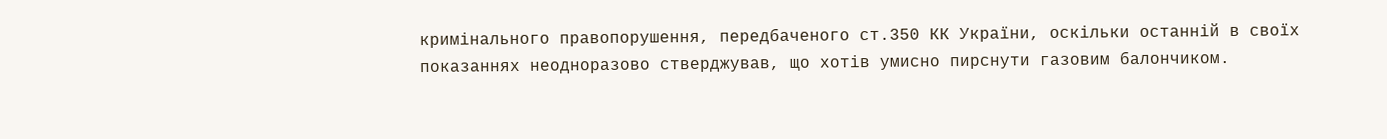кримінального правопорушення, передбаченого ст.350 КК України, оскільки останній в своїх показаннях неодноразово стверджував, що хотів умисно пирснути газовим балончиком.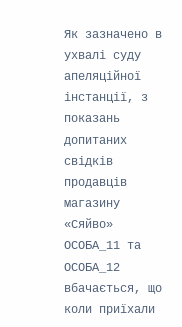Як зазначено в ухвалі суду апеляційної інстанції, з показань допитаних свідків продавців магазину «Сяйво» ОСОБА_11 та ОСОБА_12 вбачається, що коли приїхали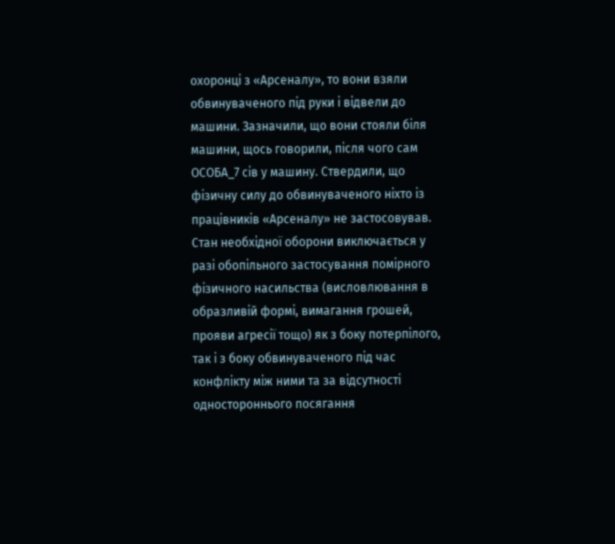охоронці з «Арсеналу», то вони взяли обвинуваченого під руки і відвели до машини. Зазначили, що вони стояли біля машини, щось говорили, після чого сам ОСОБА_7 сів у машину. Ствердили, що фізичну силу до обвинуваченого ніхто із працівників «Арсеналу» не застосовував. Стан необхідної оборони виключається у разі обопільного застосування помірного фізичного насильства (висловлювання в образливій формі, вимагання грошей, прояви агресії тощо) як з боку потерпілого, так і з боку обвинуваченого під час конфлікту між ними та за відсутності одностороннього посягання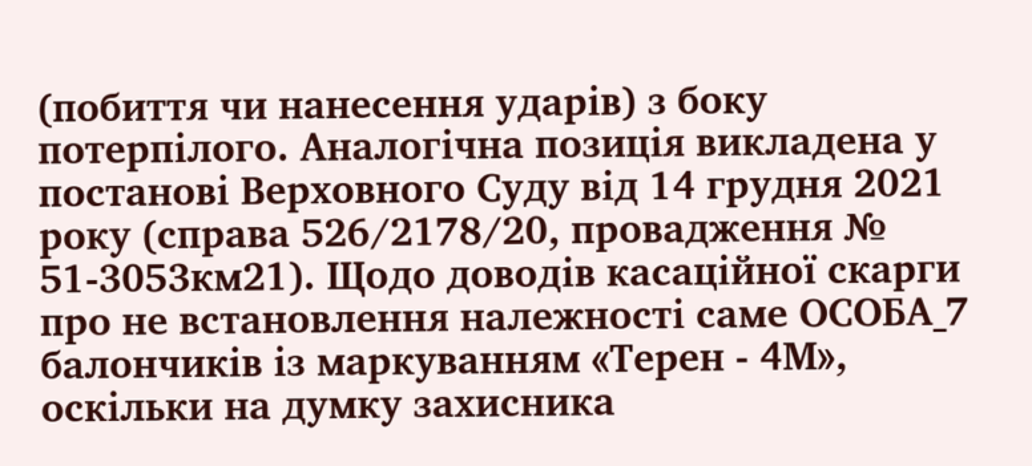(побиття чи нанесення ударів) з боку потерпілого. Аналогічна позиція викладена у постанові Верховного Суду від 14 грудня 2021 року (справа 526/2178/20, провадження № 51-3053км21). Щодо доводів касаційної скарги про не встановлення належності саме ОСОБА_7 балончиків із маркуванням «Терен - 4М», оскільки на думку захисника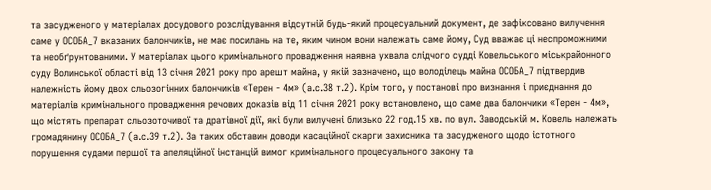та засудженого у матеріалах досудового розслідування відсутній будь-який процесуальний документ, де зафіксовано вилучення саме у ОСОБА_7 вказаних балончиків, не має посилань на те, яким чином вони належать саме йому, Суд вважає ці неспроможними та необґрунтованими. У матеріалах цього кримінального провадження наявна ухвала слідчого судді Ковельського міськрайонного суду Волинської області від 13 січня 2021 року про арешт майна, у якій зазначено, що володілець майна ОСОБА_7 підтвердив належність йому двох сльозогінних балончиків «Терен - 4м» (а.с.38 т.2). Крім того, у постанові про визнання і приєднання до матеріалів кримінального провадження речових доказів від 11 січня 2021 року встановлено, що саме два балончики «Терен - 4м», що містять препарат сльозоточивої та дратівної дії, які були вилучені близько 22 год.15 хв. по вул. Заводській м. Ковель належать громадянину ОСОБА_7 (а.с.39 т.2). За таких обставин доводи касаційної скарги захисника та засудженого щодо істотного порушення судами першої та апеляційної інстанцій вимог кримінального процесуального закону та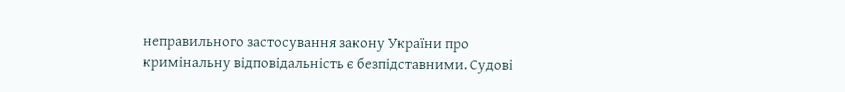неправильного застосування закону України про кримінальну відповідальність є безпідставними. Судові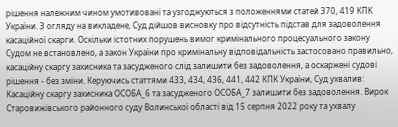рішення належним чином умотивовані та узгоджуються з положеннями статей 370, 419 КПК України. З огляду на викладене, Суд дійшов висновку про відсутність підстав для задоволення касаційної скарги. Оскільки істотних порушень вимог кримінального процесуального закону Судом не встановлено, а закон України про кримінальну відповідальність застосовано правильно, касаційну скаргу захисника та засудженого слід залишити без задоволення, а оскаржені судові рішення - без зміни. Керуючись статтями 433, 434, 436, 441, 442 КПК України, Суд ухвалив: Касаційну скаргу захисника ОСОБА_6 та засудженого ОСОБА_7 залишити без задоволення. Вирок Старовижівського районного суду Волинської області від 15 серпня 2022 року та ухвалу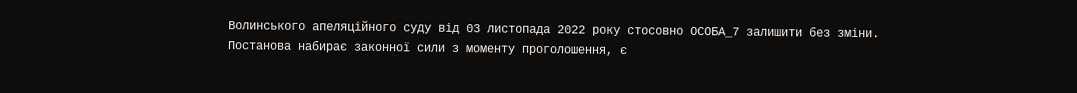Волинського апеляційного суду від 03 листопада 2022 року стосовно ОСОБА_7 залишити без зміни. Постанова набирає законної сили з моменту проголошення, є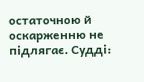остаточною й оскарженню не підлягає. Судді: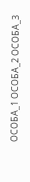ОСОБА_1 ОСОБА_2 ОСОБА_3